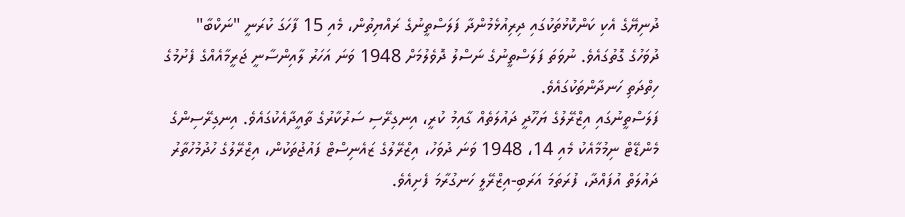ދުނިޔޭގެ އެކި ކަންކޮޅުތަކުގައި ދިރިއުޅެމުންދާ ފަލަސްތީނުގެ ރައްޔިތުން، މެއި 15 ފާހަގަ ކުރަނީ "ނަކްބާ" ދުވަހުގެ ގޮތުގައެވެ. ނުވަތަ ފަލަސްތީނުގެ ނަސްލު ދޮވެލުމަށް 1948 ވަނަ އަހަރު ލާއިންސާނީ ޖަރީމާއެއްގެ ފެށުމުގެ ހިތްދަތި ހަނދާންތަކުގައެވެ.
ފަލަސްތީނުގައި އިޒްރޭލުގެ ޔަހޫދީ ދައުލަތެއް ގާއިމު ކުރީ، އިނގިރޭސި ސަރުކާރުގެ ތާއީދާއެކުގައެވެ. އިނގިރޭސިންގެ މެންޑޭޓް ނިމުމާއެކު މެއި 14، 1948 ވަނަ ދުވަހު، އިޒްރޭލުގެ ޒައެނިސްޓް ފައުޖުތަކުން، އިޒްރޭލުގެ ހުދުމުހުތާރު ދައުލަތް އުފައްދާ، ފުރަތަމަ އަރަބި-އިޒްރޭލީ ހަނގުރާމަ ފެށިއެވެ.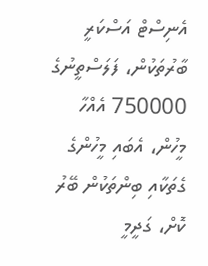އެނިސްޓް އަސްކަރީ ބާރުތަކުން، ފަލަސްތީނުގެ 750000 އެއްހާ މީހުން، އެބައި މީހުންގެ ގެތަކާއި ބިންތަކުން ބޭރު ކޮށް، ގަދީމީ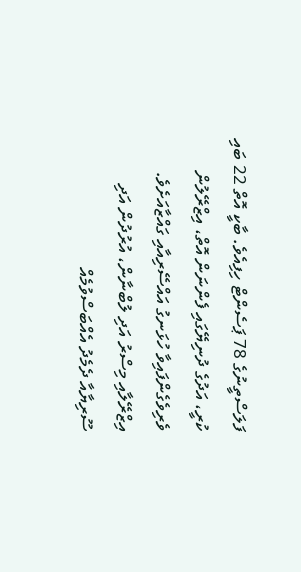ފަލަސްތީނުގެ 78 ޕަސެންޓް ހިފިއެވެ. ބާކީ އޮތް 22 ބައި ކުރީ، އަދުގެ ދުނިޔޭގައި ފެންނަން އޮތް، އިޒްރޭލުން ވެރިވެގެންފައިވާ ހުޅަނގު އައްސޭރިއާއި ގައްޒާއަށެވެ.
އިޒްރޭލާއި މިސްރު އަދި ލުބްނާން، އުރުދުން އަދި ސޫރިޔާއާ ދެމެދު އެއްބަސްވުމެއް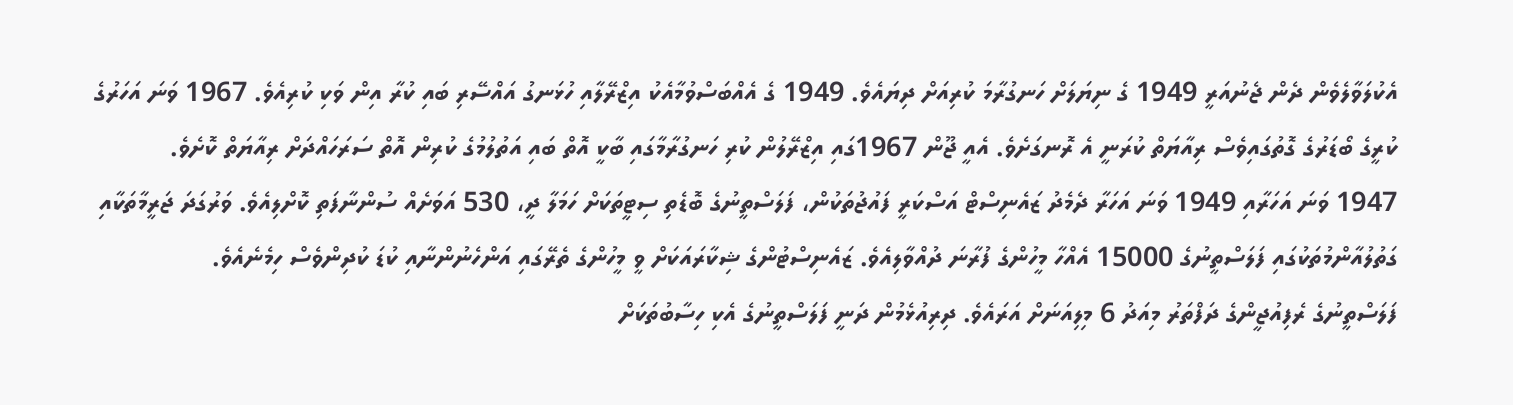އެކުލަވާލެވެން ދެން ޖެނުއަރީ 1949 ގެ ނިޔަލަށް ހަނގުރާމަ ކުރިއަށް ދިޔައެވެ. 1949 ގެ އެއްބަސްވުމާއެކު އިޒްރޭލާއި ހުޅަނގު އައްސޭރި ބައި ކުރާ އިން ވަކި ކުރިއެވެ. 1967 ވަނަ އަހަރުގެ ކުރީގެ ބޯޑަރުގެ ގޮތުގައިވެސް ރިއާޔަތް ކުރަނީ އެ ރޮނގަށެވެ. އެއީ ޖޫން 1967ގައި އިޒްރޭލުން ކުރި ހަނގުރާމާގައި ބާކީ އޮތް ބައި އަތުލުމުގެ ކުރިން އޮތް ސަރަހައްދަށް ރިއާޔަތް ކޮށެވެ.
1947 ވަނަ އަހަރާއި 1949 ވަނަ އަހަރާ ދެމެދު ޒައެނިސްޓް އަސްކަރީ ފައުޖުތަކުން، ފަލަސްތީނުގެ ބޮޑެތި ސިޓީތަކަށް ހަމަލާ ދީ، 530 އަވަށެއް ސުންނާފަތި ކޮށްލިއެވެ. ވަރުގަދަ ޖަރީމާތަކާއި ގަތުލުއާންމުތަކުގައި ފަލަސްތީނުގެ 15000 އެއްހާ މީހުންގެ ފުރާނަ ދުއްވާލިއެވެ. ޒައެނިސްޓުންގެ ޝިކާރައަކަށް ވީ މީހުންގެ ތެރޭގައި އަންހެނުންނާއި ކުޑަ ކުދިންވެސް ހިމެނެއެވެ.
ފަލަސްތީނުގެ ރެފިއުޖީންގެ ދަފްތަރު މިއަދު 6 މިލިއަނަށް އަރައެވެ. ދިރިއުޅެމުން ދަނީ ފަލަސްތީނުގެ އެކި ހިސާބުތަކަށް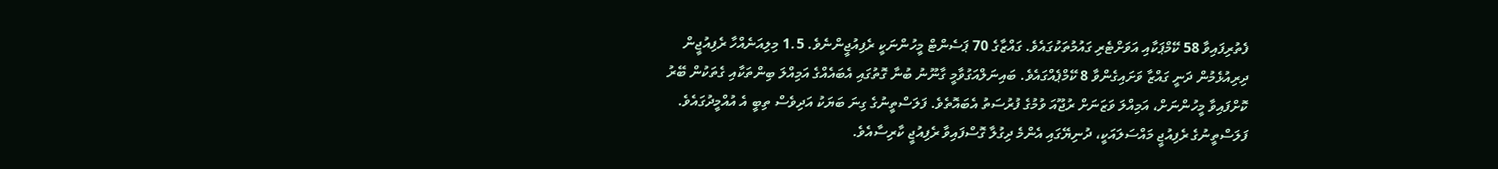ފެތުރިފައިވާ 58 ކޭމްޕަކާއި އަވަށްޓެރި ގައުމުތަކުގައެވެ. ގައްޒާގެ 70 ޕަސެންޓް މީހުންނަކީ ރެފިއުޖީންނެވެ. 1.5 މިލިއަނެއްހާ ރެފިއުޖީން ދިރިއުޅެމުން ދަނީ ގައްޒާ ވަށައިގެންވާ 8 ކޭމްޕެއްގައެވެ. ބައިނަލްއަގުވާމީ ގާނޫނު ބުނާ ގޮތުގައި އެބައެއްގެ އަމިއްލަ ބިންތަކާއި ގެތަކުން ބޭރު ކޮށްފައިވާ މީހުންނަށް، އަމިއްލަ ވަޒަނަށް ރުޖޫއަ ވުމުގެ ފުރުސަތު އެބައޮތެވެ. ފަލަސްތީނުގެ ގިނަ ބަޔަކު އަދިވެސް ތިބީ އެ އުއްމީދުގައެވެ. ފަލަސްތީނުގެ ރެފިއުޖީ މައްސަލައަކީ، ދުނިޔޭގައި އެންމެ ދިގުލާ ގޮސްފައިވާ ރެފިއުޖީ ކާރިސާއެވެ.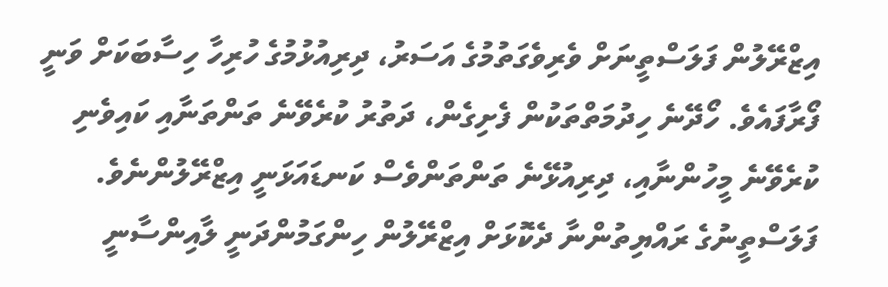އިޒްރޭލުން ފަލަސްތީނަށް ވެރިވެގަތުމުގެ އަސަރު، ދިރިއުޅުމުގެ ހުރިހާ ހިސާބަކަށް ވަނީ ފޯރާފައެވެ. ހޯދޭނެ ހިދުމަތްތަކުން ފެށިގެން، ދަތުރު ކުރެވޭނެ ތަންތަނާއި ކައިވެނި ކުރެވޭނެ މީހުންނާއި، ދިރިއުޅޭނެ ތަންތަންވެސް ކަނޑައަޅަނީ އިޒްރޭލުންނެވެ.
ފަލަސްތީނުގެ ރައްޔިތުންނާ ދެކޮޅަށް އިޒްރޭލުން ހިންގަމުންދަނީ ލާއިންސާނީ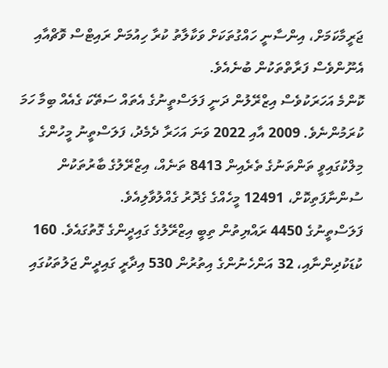ޖަރީމާކަމަށް، އިންސާނީ ހައްގުތަކަށް ވަކާލާތު ކުރާ ހިއުމަން ރައިޓްސް ވޮޗްއާއި އެނޫންވެސް ފަރާތްތަކުން ބުނެއެވެ.
ކޮންމެ އަހަރަކުވެސް އިޒްރޭލުން ދަނީ ފަލަސްތީނުގެ އެތައް ސަތޭކަ ގެއެއް ބިމާ ހަމަ ކުރަމުންނެވެ. 2009 އާއި 2022 ވަނަ އަހަރާ ދެމެދު، ފަލަސްތީނު މީހުންގެ މިލްކުގައިވީ ތަންތަނުގެ ތެރެއިން 8413 ތަނެއް، އިޒްރޭލުގެ ބާރުތަކުން ސުންނާފަތިކޮށް، 12491 މީހެއްގެ ގެދޮރު ގެއްލުވާލިއެވެ.
ފަލަސްތީނުގެ 4450 ރައްޔިތުން ތިބީ އިޒްރޭލުގެ ގައިދީންގެ ގޮތުގައެވެ. 160 ކުޑަކުދިންނާއި، 32 އަންހެނުންގެ އިތުރުން 530 އިދާރީ ގައިދީން ޖަލުތަކުގައި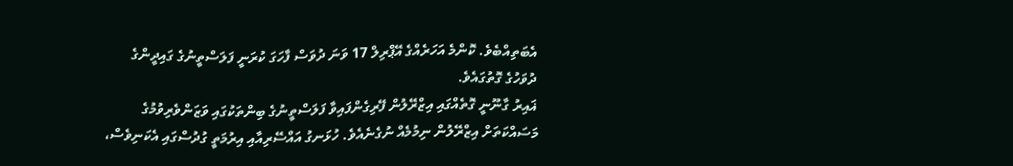އެބަތިއްބެވެ. ކޮންމެ އަހަރެއްގެ އޭޕްރިލް 17 ވަނަ ދުވަސް ފާހަގަ ކުރަނީ ފަލަސްތީނުގެ ގައިދީންގެ ދުވަހުގެ ގޮތުގައެވެ.
ޣައިރު ގާނޫނީ ގޮތެއްގައި އިޒްރޭލުން ފޭރިގެންފައިވާ ފަލަސްތީނުގެ ބިންތަކުގައި ވަޒަންވެރިވުމުގެ މަސައްކަތަށް އިޒްރޭލުން ނިމުމެއް ނުގެނެއެވެ. ހުޅަނގު އައްސޭރިއާއި އިރުމަތީ ގުދުސްގައި އެކަނިވެސް،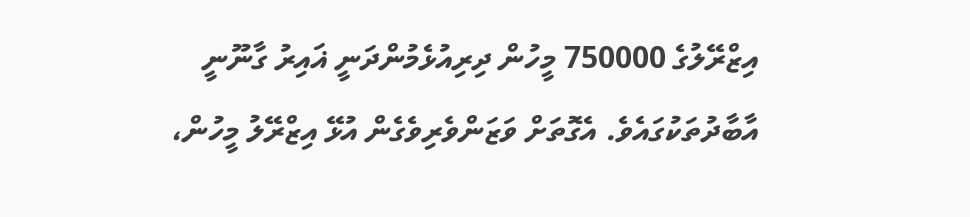އިޒްރޭލުގެ 750000 މީހުން ދިރިއުޅެމުންދަނީ ޣައިރު ގާނޫނީ އާބާދުތަކުގައެވެ. އެގޮތަށް ވަޒަންވެރިވެގެން އުޅޭ އިޒްރޭލު މީހުން،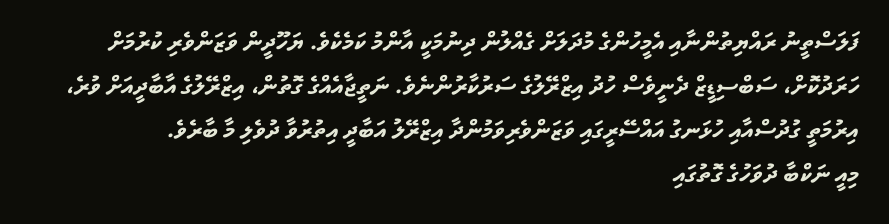ފަލަސްތީނު ރައްޔިތުންނާއި އެމީހުންގެ މުދަލަށް ގެއްލުން ދިނުމަކީ އާންމު ކަމެކެވެ. ޔަހޫދީން ވަޒަންވެރި ކުރުމަށް ހަރަދުކޮށް، ސަބްސިޑީޒް ދެނީވެސް ހުދު އިޒްރޭލުގެ ސަރުކާރުންނެވެ. ނަތީޖާއެއްގެ ގޮތުން، އިޒްރޭލުގެ އާބާދީއަށް ވުރެ، އިރުމަތީ ގުދުސްއާއި ހުޅަނގު އައްސޭރީގައި ވަޒަންވެރިވަމުންދާ އިޒްރޭލު އަބާދީ އިތުރުވާ ދުވެލި މާ ބާރެވެ.
މިއީ ނަކްބާ ދުވަހުގެ ގޮތުގައި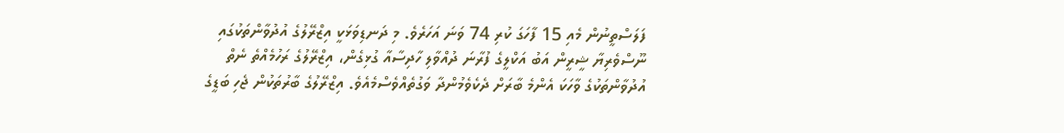ފަލަސްތީނުން މެއި 15 ފާހަގަ ކުރި 74 ވަނަ އަހަރެވެ. މި ދަނޑިވަޅަކީ އިޒްރޭލުގެ އުދުވާންތަކުގައި ނޫސްވެރިޔާ ޝީރީން އަބު އަކްލީގެ ފުރާނަ ދުއްވާލި ހާދިސާއާ ގުޅިގެން، އިޒްރޭލުގެ ރަހުމެއްތެ ނެތް އުދުވާންތަކުގެ ވާހަކަ އެންމެ ބާރަށް ދެކެވެމުންދާ ވަގުތެއްވެސްމެއެވެ. އިޒްރޭލުގެ ބާރުތަކުން ޖެހި ބަޑީގެ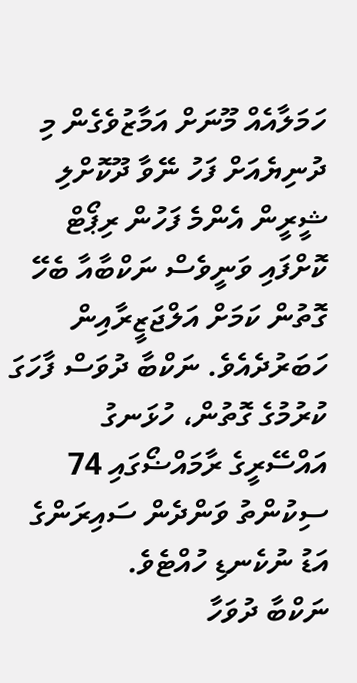ހަމަލާއެއް މޫނަށް އަމާޒުވެގެން މި ދުނިޔެއަށް ފަހު ނޭވާ ދޫކޮށްލި ޝީރީން އެންމެ ފަހުން ރިޕޯޓް ކޮށްފައި ވަނީވެސް ނަކްބާއާ ބެހޭ ގޮތުން ކަމަށް އަލްޖަޒީރާއިން ހަބަރުދެއެވެ. ނަކްބާ ދުވަސް ފާހަގަ ކުރުމުގެ ގޮތުން، ހުޅަނގު އައްސޭރީގެ ރާމައްޟޯގައި 74 ސިކުންތު ވަންދެން ސައިރަންގެ އަޑު ނުކެނޑި ހުއްޓެވެ.
ނަކްބާ ދުވަހާ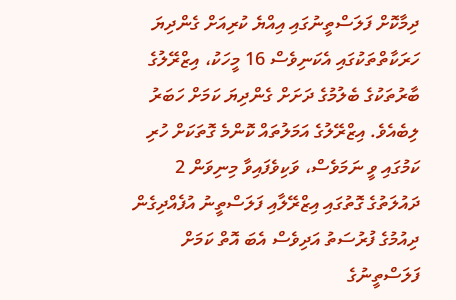ދިމާކޮށް ފަލަސްތީނުގައި އިއްޔެ ކުރިއަށް ގެންދިޔަ ހަރަކާތްތަކުގައި އެކަނިވެސް 16 މީހަކު، އިޒްރޭލުގެ ބާރުތަކުގެ ބެލުމުގެ ދަށަށް ގެންދިޔަ ކަމަށް ހަބަރު ލިބެއެވެ. އިޒްރޭލުގެ އަމަލުތައް ކޮންމެ ގޮތަކަށް ހުރި ކަމުގައި ވީ ނަމަވެސް، ވަކިވެފައިވާ މިނިވަން 2 ދައުލަތުގެ ގޮތުގައި އިޒްރޭލާއި ފަލަސްތީނު އުފެއްދިގެން ދިއުމުގެ ފުރުސަތު އަދިވެސް އެބަ އޮތް ކަމަށް ފަލަސްތީނުގެ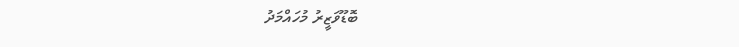ބޮޑޫވަޒީރު މުހައްމަދު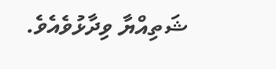ޝަތިއްޔާ ވިދާޅުވެއެވެ.